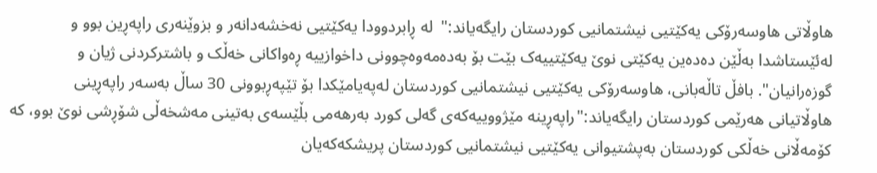هاوڵاتى هاوسه‌رۆکى یه‌کێتیى نیشتمانیى کوردستان رایگه‌یاند:"  له‌ ڕابردوودا یه‌کێتیى نه‌خشه‌دانه‌ر و بزوێنه‌رى راپه‌ڕین بوو و له‌ئێستاشدا به‌ڵێن ده‌ده‌ین یه‌کێتى نوێ یه‌کێتییه‌ک بێت بۆ به‌ده‌مه‌وه‌چوونى داخوازییه‌ ڕه‌واکانى خه‌ڵک و باشترکردنى ژیان و گوزه‌رانیان". بافڵ تاڵه‌بانی، ھاوسه‌رۆکى یه‌کێتیى نیشتمانیى کوردستان له‌په‌یامێکدا بۆ تێپه‌ڕبوونى 30 ساڵ به‌سه‌ر راپه‌ڕینى هاوڵاتیانى هه‌رێمى کوردستان رایگه‌یاند:"راپه‌ڕینه‌ مێژووییه‌که‌ى گه‌لى کورد به‌رھه‌مى بڵێسه‌ى به‌تینى مه‌شخه‌ڵى شۆڕشى نوێ بوو، که‌ کۆمه‌ڵانى خه‌ڵکى کوردستان به‌پشتیوانى یه‌کێتیى نیشتمانیى کوردستان پریشکه‌که‌یان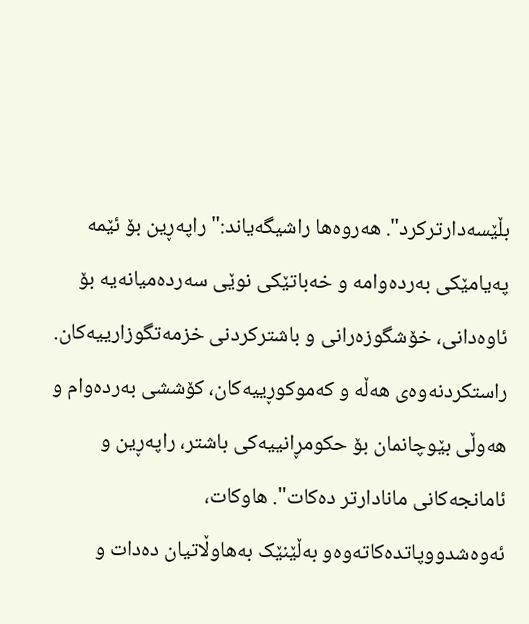بڵێسه‌دارترکرد". هه‌روه‌ها راشیگه‌یاند:"راپه‌ڕین بۆ ئێمه‌ په‌یامێکى به‌رده‌وامه‌ و خه‌باتێکى نوێى سه‌رده‌میانه‌یه‌ بۆ ئاوه‌دانی، خۆشگوزه‌رانى و باشترکردنى خزمه‌تگوزارییه‌کان. راستکردنه‌وه‌ى ھه‌ڵه‌ و که‌موکوڕییه‌کان، کۆششى به‌رده‌وام و هه‌وڵى بێوچانمان بۆ حکومڕانییه‌کى باشتر، راپه‌ڕین و ئامانجه‌کانى مانادارتر ده‌کات". هاوکات، ئه‌وه‌شدووپاتده‌کاته‌وه‌و به‌ڵێنێک به‌هاوڵاتیان ده‌دات و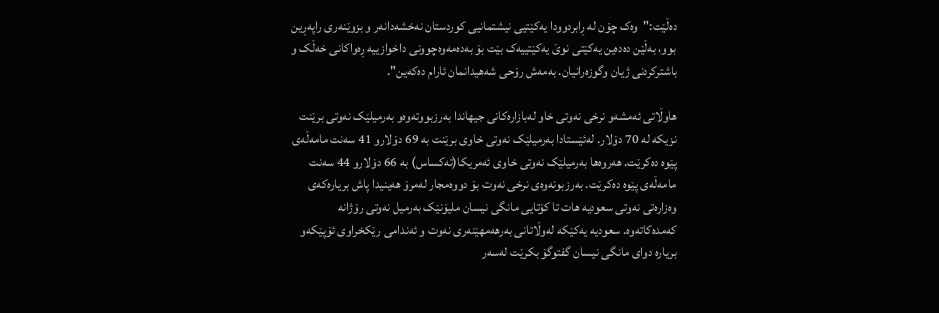ده‌ڵێت:"وه‌ک چۆن له‌ ڕابردوودا یه‌کێتیى نیشتمانیى کوردستان نه‌خشه‌دانه‌ر و بزوێنه‌رى راپه‌ڕین بوو، به‌ڵێن ده‌ده‌ین یه‌کێتى نوێ یه‌کێتییه‌ک بێت بۆ به‌ده‌مه‌وه‌چوونى داخوازییه‌ ڕه‌واکانى خه‌ڵک و باشترکردنى ژیان وگوزه‌رانیان. به‌مه‌ش رۆحى شه‌هیدانمان ئارام ده‌که‌ین".

هاوڵاتى ئه‌مشه‌و نرخى نه‌وتى خاو له‌بازاره‌کانى جیهاندا به‌رزبووته‌وه‌و به‌رمیلێک نه‌وتى برێنت نزیکه‌ له‌ 70 دۆلار. له‌ئێستادا به‌رمیلێک نه‌وتى خاوى برێنت به‌ 69 دۆلارو 41 سه‌نت مامه‌ڵه‌ى پێوه‌ ده‌کرێت. هه‌روه‌ها به‌رمیلێک نه‌وتى خاوى ئه‌مریکا(ته‌کساس) به‌ 66 دۆلارو 44 سه‌نت مامه‌ڵه‌ى پێوه‌ ده‌کرێت. به‌رزبونه‌وه‌ى نرخى نه‌وت بۆ دووه‌مجار له‌مرۆ هه‌ینیدا پاش بریاره‌که‌ى وه‌زاره‌تى نه‌وتى سعودیه‌ هات تا کۆتایى مانگى نیسان ملیۆنێک به‌رمیل نه‌وتى رۆژانه‌ که‌مده‌کاته‌وه‌. سعودیه‌ یه‌کێکه‌ له‌وڵاتانى به‌رهه‌مهێنه‌رى نه‌وت و ئه‌ندامى رێکخراوى ئۆپێکه‌و بریاره‌ دواى مانگى نیسان گفتوگۆ بکرێت له‌سه‌ر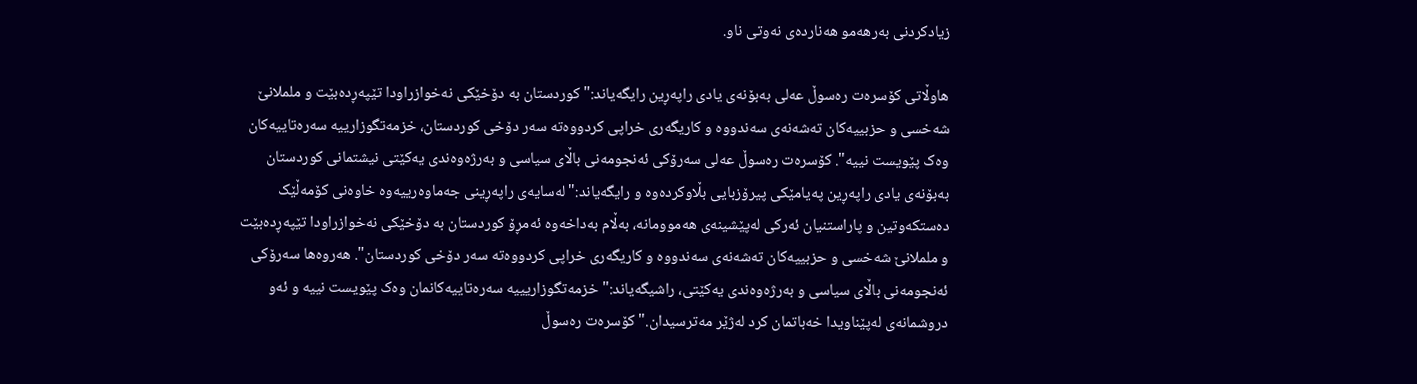زیادکردنى به‌رهه‌مو هه‌نارده‌ى نه‌وتى ناو.

هاوڵاتى ‌کۆسره‌ت ره‌سوڵ عه‌لى به‌بۆنه‌ى یادى راپه‌ڕین رایگه‌یاند:" کوردستان به‌ دۆخێکى نه‌خوازراودا تێپه‌ڕده‌بێت و ململانێ شه‌خسى و حزبییه‌کان ته‌شه‌نه‌ى سه‌ندووه‌ و کاریگه‌رى خراپى کردووه‌ته‌ سه‌ر دۆخى کوردستان، خزمه‌تگوزارییه‌ سه‌ره‌تاییه‌کان وه‌ک پێویست نییه‌". کۆسره‌ت ره‌سوڵ عه‌لى سه‌رۆکى ئه‌نجومه‌نى باڵاى سیاسى و به‌رژه‌وه‌ندى یه‌کێتى نیشتمانى کوردستان به‌بۆنه‌ى یادى راپه‌ڕین په‌یامێکى پیرۆزبایى بڵاوکرده‌وه‌ و رایگه‌یاند:"له‌سایه‌ى راپه‌ڕینى جه‌ماوه‌رییه‌وه‌ خاوه‌نى کۆمه‌ڵێک ده‌ستکه‌وتین و پاراستنیان ئه‌رکى له‌پێشینه‌ى هه‌موومانه‌، به‌ڵام به‌داخه‌وه‌ ئه‌مڕۆ کوردستان به‌ دۆخێکى نه‌خوازراودا تێپه‌ڕده‌بێت و ململانێ شه‌خسى و حزبییه‌کان ته‌شه‌نه‌ى سه‌ندووه‌ و کاریگه‌رى خراپى کردووه‌ته‌ سه‌ر دۆخى کوردستان". هه‌روه‌ها سه‌رۆکى ئه‌نجومه‌نى باڵاى سیاسى و به‌رژه‌وه‌ندى یه‌کێتى، راشیگه‌یاند:"خزمه‌تگوزاریییه‌ سه‌ره‌تاییه‌کانمان وه‌ک پێویست نییه‌ و ئه‌و دروشمانه‌ى له‌پێناویدا خه‌باتمان کرد له‌ژێر مه‌ترسیدان." کۆسره‌ت ره‌سوڵ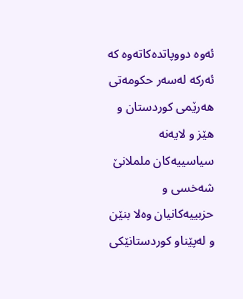ئه‌وه‌ دووپاتده‌کاته‌وه‌ که‌ ئه‌رکه‌ له‌سه‌ر حکومه‌تى هه‌رێمى کوردستان و هێز و لایه‌نه‌ سیاسییه‌کان ململانێ شه‌خسى و حزبییه‌کانیان وه‌لا بنێن و له‌پێناو کوردستانێکى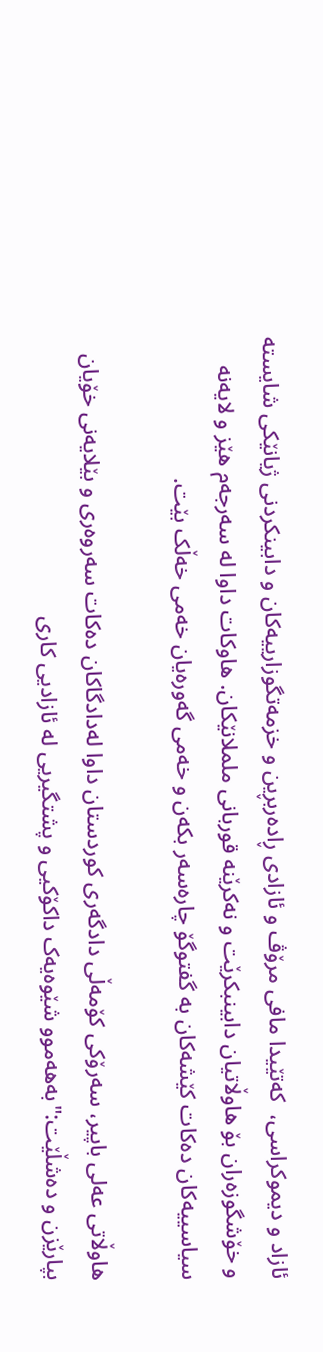ئازاد و دیموکراسی،  که‌تێیدا مافى مرۆڤ و ئازادى ڕاده‌ربڕین و خزمه‌تگوزارییه‌کان و دابینکردنى ژیانێکى شایسته‌ و خۆشگوزه‌ران بۆ هاوڵاتیان دابینبکرێت و نه‌کرێنه‌ قوربانى ململانێکان. هاوکات داوا له‌ سه‌رجه‌م هێز و لایه‌نه‌ سیاسییه‌کان ده‌کات کێشه‌کان به‌ گفتوگۆ چاره‌سه‌ر بکه‌ن و خه‌مى گه‌وره‌یان خه‌مى خه‌ڵک بێت.

هاوڵاتى عه‌لى باپیر‌، سه‌رۆکى کۆمه‌ڵى دادگه‌رى کوردستان داوا له‌دادگاکان ده‌کات سه‌روه‌رى و بێلایه‌نى خۆیان بپارێزن و ده‌شڵێت:"به‌هه‌موو شێوه‌یه‌ک داکۆکیی و پشتگیریى له‌ ئازادیى کارى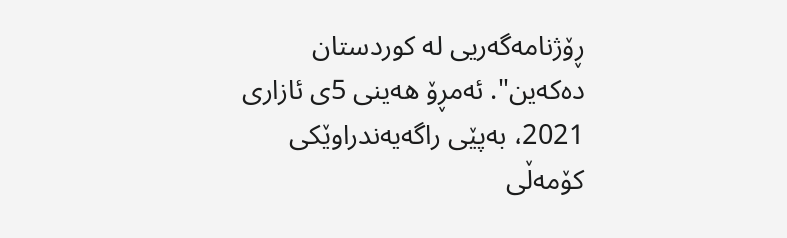ڕۆژنامه‌گه‌ریى له‌ کوردستان ده‌که‌ین". ئه‌مڕۆ هه‌ینى 5ى ئازارى 2021، به‌پێى راگه‌یه‌ندراوێکى کۆمه‌ڵى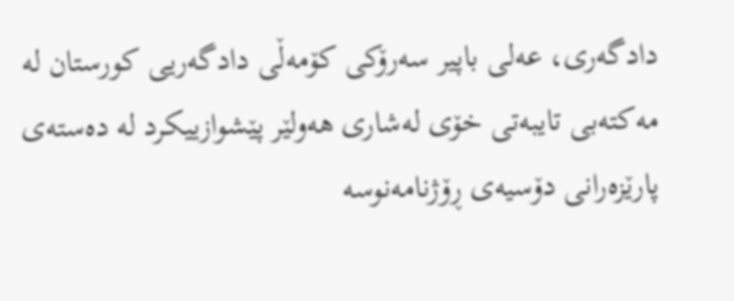دادگه‌ری، عه‌لى باپیر سه‌رۆکى کۆمه‌ڵى دادگه‌ریى کورستان له‌ مه‌کته‌بى تایبه‌تى خۆى له‌شارى هه‌ولێر پێشوازییکرد له‌ ده‌سته‌ى پارێزه‌رانى دۆسیه‌ى ڕۆژنامه‌نوسه‌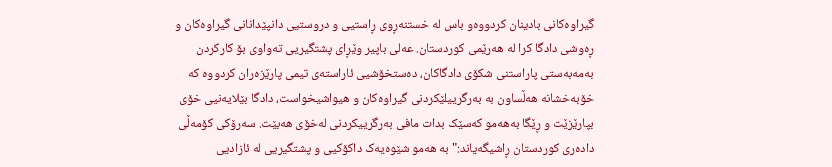گیراوه‌کانى بادینان کردووه‌و باس له‌ خستنه‌‌ڕوى ڕاستیی و دروستیى دانپێدانانى گیراوه‌کان و ڕه‌وشى دادگا کرا له‌ هه‌رێمى کوردستان. عه‌لى باپیر وێڕاى پشتگیریى ته‌واوى بۆ کارکردن به‌مه‌به‌ستى پاراستنى شکۆى دادگاکان، ده‌ستخۆشیى ئاراسته‌ى تیمى پارێزه‌ران کردووه‌ که‌ خۆبه‌خشانه‌ هه‌ڵساون به‌ به‌رگرییلێکردنى گیراوه‌کان‌ و هیواشیخواست، دادگا بێلایه‌نیى خۆى بپارێزێت و ڕێگا به‌هه‌مو که‌سێک بدات مافى به‌رگرییکردنى له‌خۆى هه‌بێت. سه‌رۆکى کۆمه‌ڵى داده‌رى کوردستان ڕاشیگه‌یاند:"به‌ هه‌مو شێوه‌یه‌ک داکۆکیی و پشتگیریى له‌ ئازادیى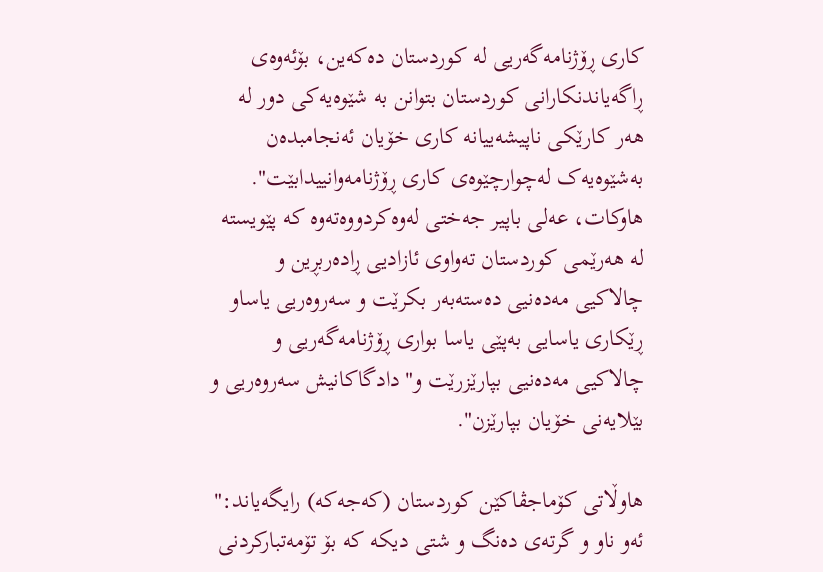کارى ڕۆژنامه‌گه‌ریى له‌ کوردستان ده‌که‌ین، بۆئه‌وه‌ى ڕاگه‌یاندنکارانى کوردستان بتوانن به‌ شێوه‌یه‌کى دور له‌ هه‌ر کارێکى ناپیشه‌ییانه‌ کارى خۆیان ئه‌نجامبده‌ن به‌شێوه‌یه‌ک له‌چوارچێوه‌ى کارى ڕۆژنامه‌وانییدابێت". هاوکات، عه‌لى باپیر جه‌ختى له‌وه‌کردووه‌ته‌وه‌ که‌ پێویسته‌ له‌ هه‌رێمى کوردستان ته‌واوى ئازادیى ڕاده‌ربڕین‌ و چالاکیى مه‌ده‌نیى ده‌سته‌به‌ر بکرێت‌ و سه‌روه‌ریى یاساو ڕێکارى یاسایى به‌پێى یاسا بوارى ڕۆژنامه‌گه‌ریی و چالاکیى مه‌ده‌نیى بپارێزرێت‌ و"دادگاکانیش سه‌روه‌ریی و بێلایه‌نى خۆیان بپارێزن".

هاوڵاتى کۆماجڤاکێن کوردستان (که‌جه‌که‌) رایگه‌یاند:" ئه‌و ناو و گرته‌ى ده‌نگ و شتى دیکه‌ که‌ بۆ تۆمه‌تبارکردنى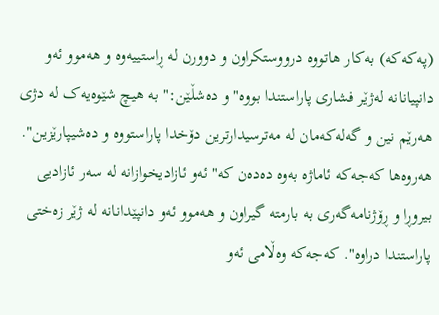(په‌که‌که‌) به‌کار هاتووه‌ درووستکراون و دوورن له‌ ڕاستییه‌وه‌ و هه‌موو ئه‌و دانپیانانه‌ له‌ژێر فشارى پاراستندا بووه‌" و ده‌شڵێن:" به‌ هیچ شێوه‌یه‌ک له‌ دژى هه‌رێم نین و گه‌له‌که‌مان له‌ مه‌ترسیدارترین دۆخدا پاراستووه‌ و ده‌شیپارێزین". هه‌روه‌ها که‌جه‌که‌ ئاماژه‌ به‌وه‌ ده‌ده‌ن که‌" ئه‌و ئازادیخوازانه‌ له‌ سه‌ر ئازادیى بیروڕا و ڕۆژنامه‌گه‌رى به‌ بارمته‌ گیراون و هه‌موو ئه‌و دانپێدانانه‌ له‌ ژێر زه‌ختى پاراستندا دراوه‌". که‌جه‌که‌ وه‌ڵامى ئه‌و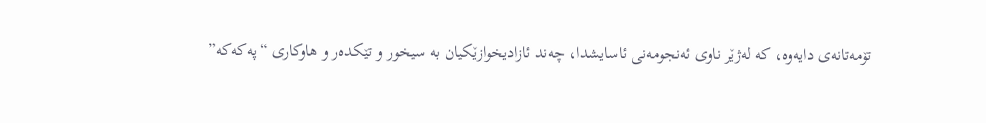تۆمه‌تانه‌ى دایه‌وه‌، که‌ له‌ژێر ناوى ئه‌نجومه‌نى ئاسایشدا، چه‌ند ئازادیخوازێکیان به‌ سیخور و تێکده‌ر و هاوکارى “په‌که‌که‌”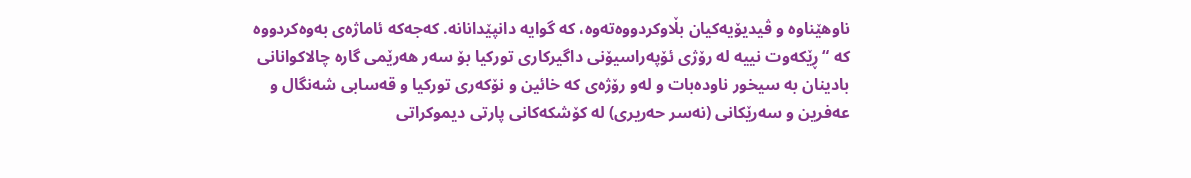ناوهێناوه‌ و ڤیدیۆیه‌کیان بڵاوکردووه‌ته‌وه‌، که‌ گوایه‌ دانپێدانانه‌. که‌جه‌که‌ ئاماژه‌ى به‌وه‌کردووه‌ که‌ “ڕێکه‌وت نییه‌ له‌ رۆژى ئۆپه‌راسیۆنى داگیرکارى تورکیا بۆ سه‌ر هه‌رێمى گاره‌ چالاکوانانى بادینان به‌ سیخور ناوده‌بات و له‌و رۆژه‌ى که‌ خائین و نۆکه‌رى تورکیا و قه‌سابى شه‌نگال و عه‌فرین و سه‌رێکانى (نه‌سر حه‌ریری) له‌ کۆشکه‌کانى پارتى دیموکراتى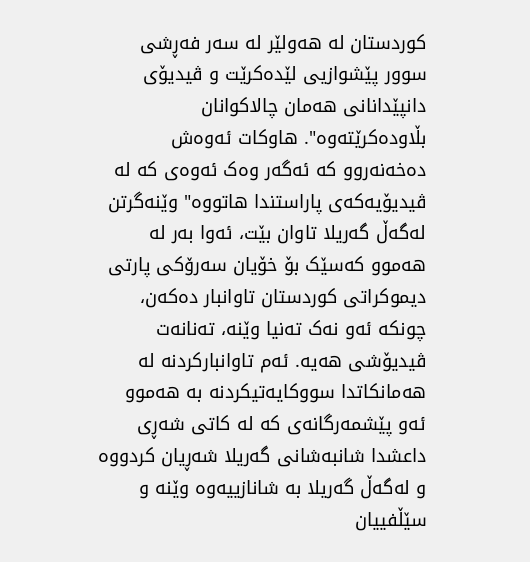کوردستان له‌ هه‌ولێر له‌ سه‌ر فه‌ڕشى سوور پێشوازیى لێده‌کرێت و ڤیدیۆى دانپێدانانى هه‌مان چالاکوانان بڵاوده‌کرێته‌وه‌". هاوکات ئه‌وه‌ش ده‌خه‌نه‌روو که‌ ئه‌گه‌ر وه‌ک ئه‌وه‌ى که‌ له‌ ڤیدیۆیه‌که‌ى پاراستندا هاتووه‌" وێنه‌گرتن له‌گه‌ڵ گه‌ریلا تاوان بێت، ئه‌وا به‌ر له‌ هه‌موو که‌سێک بۆ خۆیان سه‌رۆکى پارتى دیموکراتى کوردستان تاوانبار ده‌که‌ن، چونکه‌ ئه‌و نه‌ک ته‌نیا وێنه‌، ته‌نانه‌ت ڤیدیۆشى هه‌یه‌. ئه‌م تاوانبارکردنه‌ له‌ هه‌مانکاتدا سووکایه‌تیکردنه‌ به‌ هه‌موو ئه‌و پێشمه‌رگانه‌ى که‌ له‌ کاتى شه‌ڕى داعشدا شانبه‌شانى گه‌ریلا شه‌ڕیان کردووه‌ و له‌گه‌ڵ گه‌ریلا به‌ شانازییه‌وه‌ وێنه‌ و سێڵفییان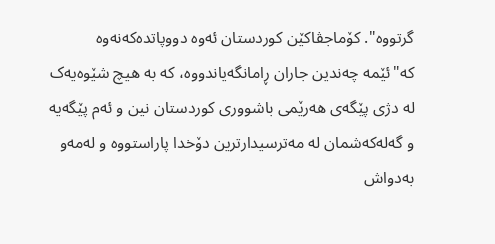گرتووه‌". کۆماجڤاکێن کوردستان ئه‌وه‌ دووپاتده‌که‌نه‌وه‌ که‌"ئێمه‌ چه‌ندین جاران ڕامانگه‌یاندووه‌، که‌ به‌ هیچ شێوه‌یه‌ک له‌ دژى پێگه‌ى هه‌رێمى باشوورى کوردستان نین و ئه‌م پێگه‌یه‌ و گه‌له‌که‌شمان له‌ مه‌ترسیدارترین دۆخدا پاراستووه‌ و له‌مه‌و به‌دواش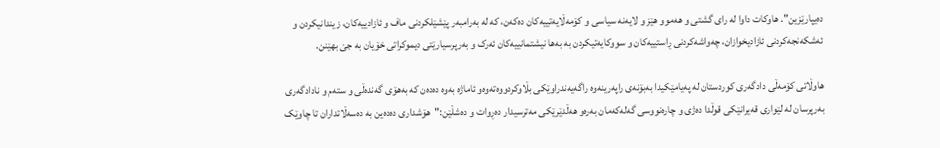ده‌یپارێزین". هاوکات داوا له‌ راى گشتى و هه‌موو هێز و لایه‌نه‌ سیاسى و کۆمه‌ڵایه‌تییه‌کان ده‌که‌ن، که‌ له‌ به‌رامبه‌ر پێشێلکردنى ماف و ئازادییه‌کان، زیندانیکردن و ئه‌شکه‌نجه‌کردنى ئازادیخوازان، چه‌واشه‌کردنى ڕاستییه‌کان و سووکایه‌تیکردن به‌ به‌ها نیشتمانییه‌کان ئه‌رک و به‌رپرسیارێتى دیموکراتى خۆیان به‌ جێ بهێنن.

هاوڵاتى کۆمه‌ڵى دادگه‌رى کوردستان له‌ په‌یامێکیدا به‌بۆنه‌ى راپه‌رینه‌وه‌ راگه‌یه‌ندراوێکى بڵاوکردووه‌ته‌وه‌و ئاماژه‌ به‌وه‌ ده‌ده‌ن که‌ به‌هۆى گه‌نده‌ڵى و سته‌م و نادادگه‌رى به‌رپرسان له‌ لێوارى قه‌یرانێکى قوڵدا ده‌ژى و چاره‌نووسى گه‌له‌که‌مان به‌ره‌و هه‌ڵدێرێکى مه‌ترسیدار ده‌ڕوات و ده‌شڵێن:"هۆشدارى ده‌ده‌ین به‌ ده‌سه‌ڵاتداران تا چاوێک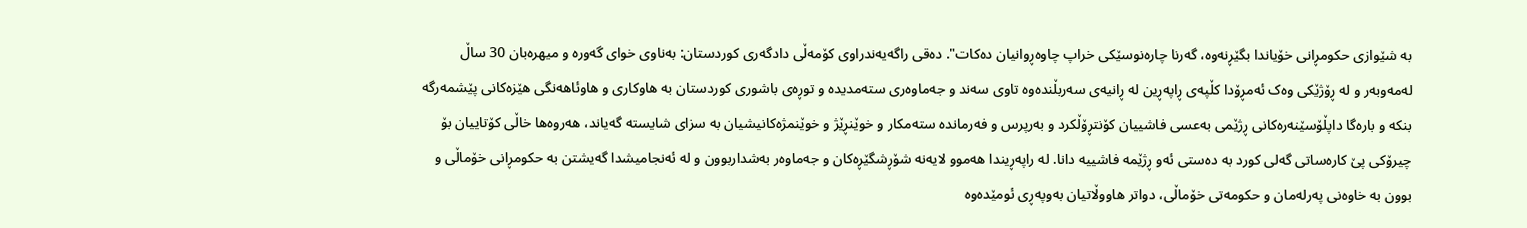به‌ شێوازى حکومڕانى خۆیاندا بگێڕنه‌وه‌، گه‌رنا چاره‌نوسێکى خراپ چاوه‌ڕوانیان ده‌کات". ده‌قى راگه‌یه‌ندراوى کۆمه‌ڵى دادگه‌رى کوردستان: به‌ناوى خواى گه‌وره‌ و میهره‌بان 30 ساڵ له‌مه‌وبه‌ر و له‌ ڕۆژێکى وه‌ک ئه‌مڕۆدا کڵپه‌ى ڕاپه‌ڕین له‌ ڕانیه‌ى سه‌ربڵنده‌وه‌ تاوى سه‌ند و جه‌ماوه‌رى سته‌مدیده‌ و توڕه‌ى باشورى کوردستان به‌ هاوکارى و هاوئاهه‌نگى هێزه‌کانى پێشمه‌رگه‌ بنکه‌ و باره‌گا داپڵۆسێنه‌ره‌کانى ڕژێمى به‌عسى فاشییان کۆنتڕۆڵکرد و به‌رپرس و فه‌رمانده‌ سته‌مکار و خوێنڕێژ و خوێنمژه‌کانیشیان به‌ سزاى شایسته‌ گه‌یاند، هه‌روه‌ها خاڵى کۆتاییان بۆ چیرۆکى پێ‌ کاره‌ساتى گه‌لى کورد به‌ ده‌ستى ئه‌و ڕژێمه‌ فاشییه‌ دانا. له‌ راپه‌ڕیندا هه‌موو لایه‌نه‌ شۆڕشگێڕه‌کان و جه‌ماوه‌ر به‌شداربوون و له‌ ئه‌نجامیشدا گه‌یشتن به‌ حکومڕانى خۆماڵى و بوون به‌ خاوه‌نى په‌رله‌مان و حکومه‌تى خۆماڵی، دواتر هاووڵاتیان به‌وپه‌ڕى ئومێده‌وه‌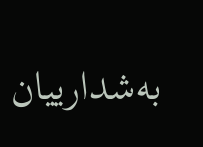به‌شدارییان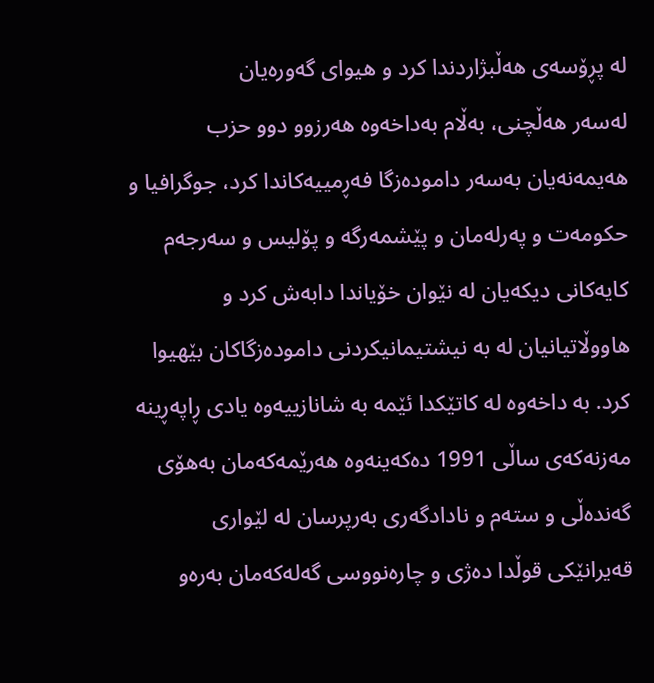له‌ پڕۆسه‌ى هه‌ڵبژاردندا کرد و هیواى گه‌وره‌یان له‌سه‌ر ‌هه‌ڵچنی، به‌ڵام به‌داخه‌وه‌ هه‌رزوو دوو حزب هه‌یمه‌نه‌یان به‌سه‌ر داموده‌زگا فه‌ڕمییه‌کاندا کرد، جوگرافیا و حکومه‌ت و په‌رله‌مان و پێشمه‌رگه‌ و پۆلیس و سه‌رجه‌م کایه‌کانى دیکه‌یان له‌ نێوان خۆیاندا دابه‌ش کرد و هاووڵاتیانیان له‌ به‌ نیشتیمانیکردنى داموده‌زگاکان بێهیوا کرد. به‌ داخه‌وه‌ له‌ کاتێکدا ئێمه‌ به‌ شانازییه‌وه‌ یادى ڕاپه‌ڕینه‌ مه‌زنه‌که‌ى ساڵى 1991 ده‌که‌ینه‌وه‌ هه‌رێمه‌که‌مان به‌هۆى گه‌نده‌ڵى و سته‌م و نادادگه‌رى به‌رپرسان له‌ لێوارى قه‌یرانێکى قوڵدا ده‌ژى و چاره‌نووسى گه‌له‌که‌مان به‌ره‌و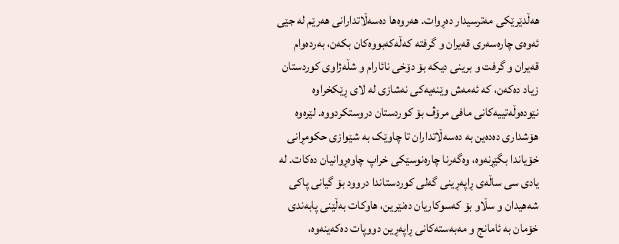هه‌ڵدێرێکى مه‌ترسیدار ده‌ڕوات. هه‌روه‌ها ده‌سه‌ڵاتدارانى هه‌رێم له‌ جێى ئه‌وه‌ى چاره‌سه‌رى قه‌یران و گرفته‌ که‌ڵه‌که‌بووه‌کان بکه‌ن، به‌رده‌وام قه‌یران و گرفت و برینى دیکه‌ بۆ دۆخى نائارام و شڵه‌ژاوى کوردستان زیاد ده‌که‌ن، که‌ ئه‌مه‌ش وێنه‌یه‌کى نه‌شازى له‌ لاى ڕێکخراوه‌ نێوده‌وڵه‌تییه‌کانى مافى مرۆڤ بۆ کوردستان دروستکردووه‌. لێره‌وه‌ هۆشدارى ده‌ده‌ین به‌ ده‌سه‌ڵاتداران تا چاوێک به‌ شێوازى حکومڕانى خۆیاندا بگێڕنه‌وه‌، وه‌گه‌رنا چاره‌نوسێکى خراپ چاوه‌ڕوانیان ده‌کات. له‌ یادى سى ساڵه‌ى ڕاپه‌ڕینى گه‌لى کوردستاندا دروود بۆ گیانى پاکى شه‌هیدان و سڵاو بۆ که‌سوکاریان ده‌نێرین، هاوکات به‌ڵێنى پابه‌ندى خۆمان به‌ ئامانج و مه‌به‌سته‌کانى ڕاپه‌ڕین دووپات ده‌که‌ینه‌وه‌،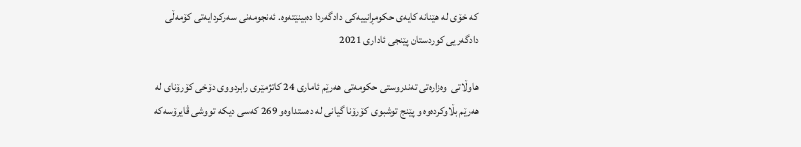که‌ خۆى له‌ هێنانه‌ کایه‌ى حکومڕانییه‌کى دادگه‌ردا ده‌بینێته‌وه‌. ئه‌نجومه‌نى سه‌رکردایه‌تى کۆمه‌ڵى دادگه‌ریى کوردستان پێنجى ئادارى 2021

هاوڵاتى ‌ وه‌زاره‌تى ته‌ندروستى حکومه‌تى هه‌رێم ئامارى 24 کاتژمێرى رابردووى دۆخى کۆرۆناى له‌ هه‌رێم بڵاوکرده‌وه‌ و پێنج توشبوى کۆرۆنا گیانى له‌ ده‌ستداوه‌و 269 که‌سى دیکه‌ تووشى ڤایرۆسه‌که‌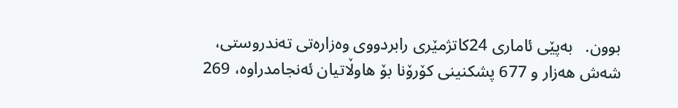بوون.   به‌پێى ئامارى 24کاتژمێرى رابردووى وه‌زاره‌تى ته‌ندروستی، شه‌ش هه‌زار و 677 پشکنینى کۆرۆنا بۆ هاوڵاتیان ئه‌نجامدراوه‌، 269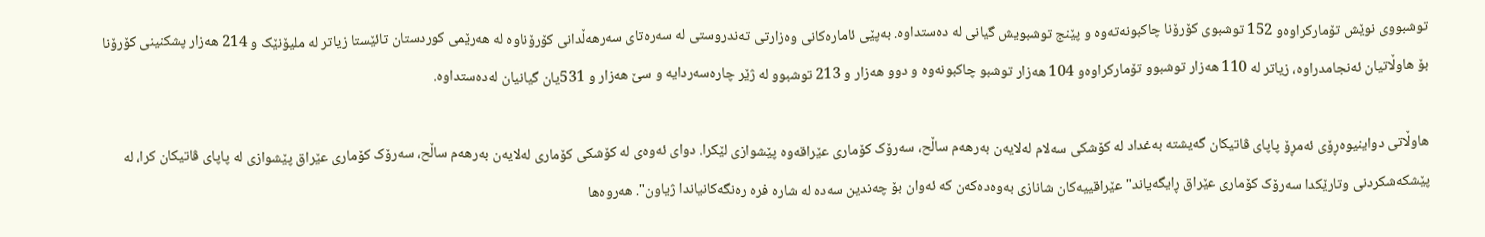توشبووى نوێش تۆمارکراوه‌و 152 توشبوى کۆرۆنا چاکبونه‌ته‌وه‌ و پێنج توشبویش گیانى له‌ ده‌ستداوه‌. به‌پێى ئاماره‌کانى وه‌زارتى ته‌ندروستى له‌ سه‌ره‌تاى سه‌رهه‌ڵدانى کۆرۆناوه‌ له‌ هه‌رێمى کوردستان تائێستا زیاتر له‌ ملیۆنێک و 214 هه‌زار پشکنینى کۆرۆنا بۆ هاوڵاتیان ئه‌نجامدراوه‌، زیاتر له‌ 110 هه‌زار توشبوو تۆمارکراوه‌و 104 هه‌زار توشبو چاکبونه‌وه‌ و دوو هه‌زار و 213 توشبوو له‌ ژێر چاره‌سه‌ردایه‌ و سێ هه‌زار و 531یان گیانیان له‌ده‌ستداوه‌.

هاوڵاتى دواینیوه‌ڕۆى ئه‌مڕۆ پاپاى ڤاتیکان گه‌یشته‌ به‌غداد له‌ کۆشکى سه‌لام له‌لایه‌ن به‌رهه‌م ساڵح، سه‌رۆک کۆمارى عێراقه‌وه‌ پێشوازى لێکرا. دواى ئه‌وه‌ى له‌ کۆشکى کۆمارى له‌لایه‌ن به‌رهه‌م ساڵح، سه‌رۆک کۆمارى عێراق پێشوازى له‌ پاپاى ڤاتیکان کرا، له‌ پێشکه‌شکردنى وتارێکدا سه‌رۆک کۆمارى عێراق ڕایگه‌یاند" عێراقییه‌کان شانازى به‌وه‌ده‌که‌ن که‌ ئه‌وان بۆ چه‌ندین سه‌ده‌ له‌ شاره‌ فره‌ ره‌نگه‌کانیاندا ژیاون". هه‌روه‌ها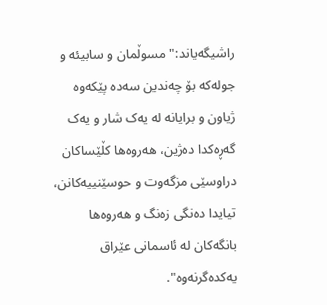راشیگه‌یاند:" مسوڵمان و سابیئه‌ و جوله‌که‌ بۆ چه‌ندین سه‌ده‌ پێکه‌وه‌ ژیاون و برایانه‌ له‌ یه‌ک شار و یه‌ک گه‌ڕه‌کدا ده‌ژین، هه‌روه‌ها کڵێساکان دراوسێى مزگه‌وت و حوسێنییه‌کانن، تیایدا ده‌نگى زه‌نگ و هه‌روه‌ها بانگه‌کان له‌ ئاسمانى عێراق یه‌کده‌گرنه‌وه‌".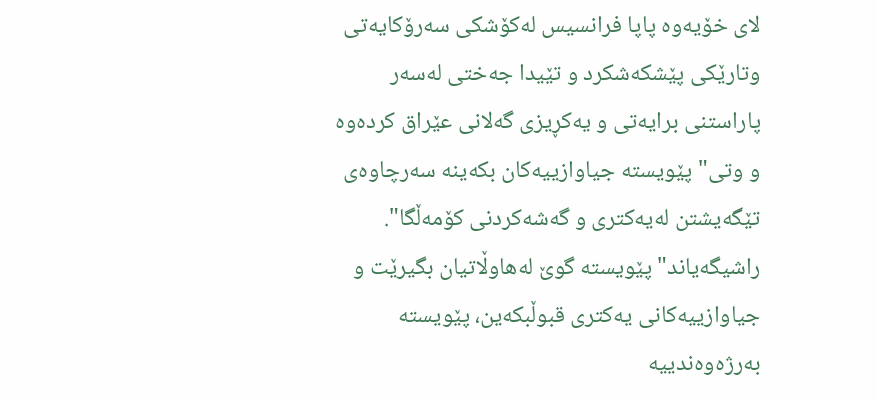لاى خۆیه‌وه‌ پاپا فرانسیس له‌کۆشکى سه‌رۆکایه‌تى وتارێکى پێشکه‌شکرد و تێیدا جه‌ختى له‌سه‌ر پاراستنى برایه‌تى و یه‌کڕیزى گه‌لانى عێراق کرده‌وه‌ و وتی" پێویسته‌ جیاوازییه‌کان بکه‌ینه‌ سه‌رچاوه‌ى تێگه‌یشتن له‌یه‌کترى و گه‌شه‌کردنى کۆمه‌ڵگا". راشیگه‌یاند" پێویسته‌ گوێ له‌هاوڵاتیان بگیرێت و جیاوازییه‌کانى یه‌کترى قبوڵبکه‌ین، پێویسته‌ به‌رژه‌وه‌ندییه‌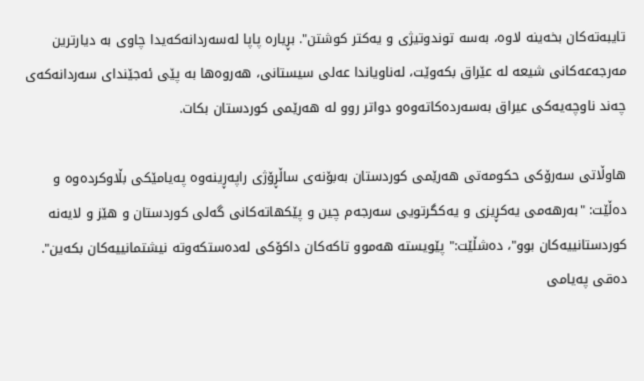تایبه‌ته‌کان بخه‌ینه‌ لاوه‌، به‌سه‌ توندوتیژى و یه‌کتر کوشتن". بڕیاره‌ پاپا له‌سه‌ردانه‌که‌یدا چاوى به‌ دیارترین مه‌رجه‌عه‌کانى شیعه‌ له‌ عێراق بکه‌وێت، له‌ناویاندا عه‌لى سیستانى، هه‌روه‌ها به‌ پێى ئه‌جێنداى سه‌ردانه‌که‌ى چه‌ند ناوچه‌یه‌کى عیراق به‌سه‌رده‌کاته‌وه‌و دواتر روو له‌ هه‌رێمى کوردستان بکات.

هاوڵاتى سه‌رۆکى حکومه‌تى هه‌رێمى کوردستان به‌بۆنه‌ى ساڵڕۆژى راپه‌ڕینه‌وه‌ په‌یامێکى بڵاوکرده‌وه‌ و ده‌ڵێت: "به‌رهه‌مى یه‌کڕیزى و یه‌کگرتویى سه‌رجه‌م چین و پێکهاته‌کانى گه‌لى کوردستان و هێز و لایه‌نه‌ کوردستانییه‌کان بوو"، ده‌شڵێت:" پێویسته‌ هه‌موو تاکه‌کان داکۆکى له‌ده‌ستکه‌وته‌ نیشتمانییه‌کان بکه‌ین".  ده‌قى په‌یامى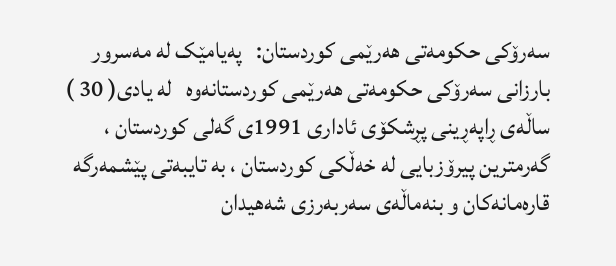سه‌رۆکى حکومه‌تى هه‌رێمى کوردستان:   په‌یامێک له‌ مه‌سرور بارزانى سه‌رۆکى حکومه‌تى هه‌رێمى کوردستانه‌وه‌   له‌ یادی( 30 ) ساڵه‌ى ڕاپه‌ڕینى پڕشکۆى ئادارى 1991ى گه‌لى کوردستان ، گه‌رمترین پیرۆزبایى له‌ خه‌ڵکى کوردستان ، به‌ تایبه‌تى پێشمه‌رگه‌ قاره‌مانه‌کان و بنه‌ماڵه‌ى سه‌ربه‌رزى شه‌هیدان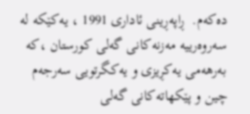ده‌که‌م.  ڕاپه‌ڕینى ئادارى 1991 ، یه‌کێکه‌ له‌ سه‌روه‌رییه‌ مه‌زنه‌کانى گه‌لى کورستان ،که‌ به‌رهه‌مى یه‌کڕیزى و یه‌کگرتویى سه‌رجه‌م چین و پێکهاته‌کانى گه‌لى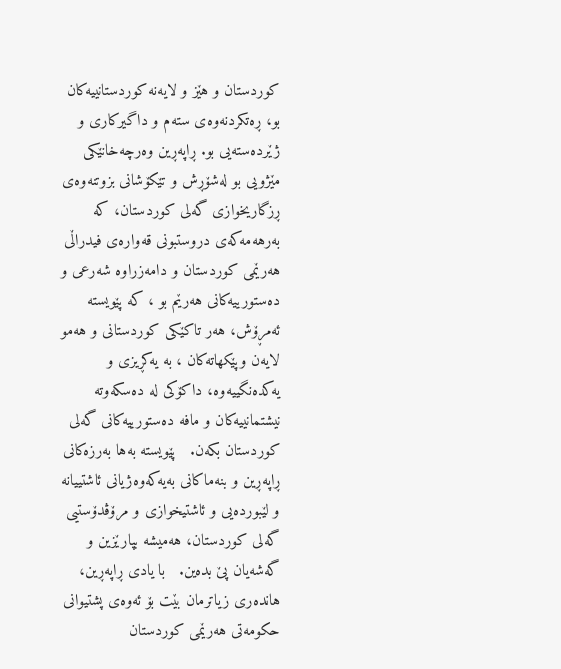کوردستان و هێز و لایه‌نه‌ کوردستانییه‌کان بو، ڕه‌تکردنه‌وه‌ى سته‌م و داگیرکارى و ژێرده‌سته‌یى بو. ڕاپه‌ڕین وه‌رچه‌خانێکى مێژویى بو له‌شۆڕش و تێکۆشانى بزوتنه‌وه‌ى ڕزگاریخوازى گه‌لى کوردستان، که‌ به‌رهه‌مه‌که‌ى دروستبونى قه‌واره‌ى فیدراڵى هه‌رێمى کوردستان و دامه‌زراوه‌ شه‌رعى و ده‌ستورییه‌کانى هه‌رێم بو ، که‌ پێویسته‌ ئه‌مڕۆش، هه‌ر تاکێکى کوردستانى و هه‌مو لایه‌ن وپێکهاته‌کان ، به‌ یه‌کڕیزى و یه‌کده‌نگییه‌وه‌، داکۆکى له‌ ده‌سکه‌وته‌ نیشتمانییه‌کان و مافه‌ ده‌ستورییه‌کانى گه‌لى کوردستان بکه‌ن.   پێویسته‌ به‌ها به‌رزه‌کانى ڕاپه‌ڕین و بنه‌ماکانى به‌یه‌که‌وه‌ژیانى ئاشتییانه‌ و لێبورده‌یى و ئاشتیخوازى و مرۆڤدۆستیى گه‌لى کوردستان، هه‌میشه‌ بپارێزین و گه‌شه‌یان پێ بده‌ین.   با یادى ڕاپه‌ڕین، هانده‌رى زیاترمان بێت بۆ ئه‌وه‌ى پشتیوانى حکومه‌تى هه‌رێمى کوردستان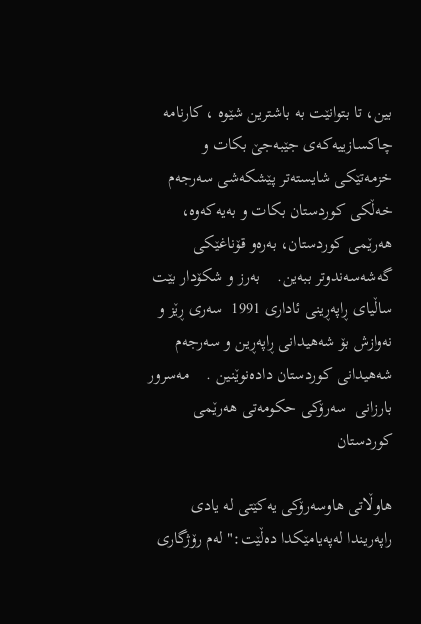بین، تا بتوانێت به‌ باشترین شێوه‌ ، کارنامه‌ چاکسازییه‌که‌ى جێبه‌جێ بکات و خزمه‌تێکى شایسته‌تر پێشکه‌شى سه‌رجه‌م خه‌ڵکى کوردستان بکات و به‌یه‌که‌وه‌، هه‌رێمى کوردستان، به‌ره‌و قۆناغێکى گه‌شه‌سه‌ندوتر ببه‌ین.    به‌رز و شکۆدار بێت ساڵیاى ڕاپه‌ڕینى ئادارى 1991  سه‌رى ڕێز و نه‌وازش بۆ شه‌هیدانى ڕاپه‌ڕین و سه‌رجه‌م شه‌هیدانى کوردستان داده‌نوێنین .    مه‌سرور بارزانى  سه‌رۆکى حکومه‌تى هه‌رێمى کوردستان

هاوڵاتى هاوسه‌رۆکى یه‌کێتى له‌ یادى راپه‌ریندا له‌په‌یامێکدا ده‌ڵێت:" له‌م رۆژگارى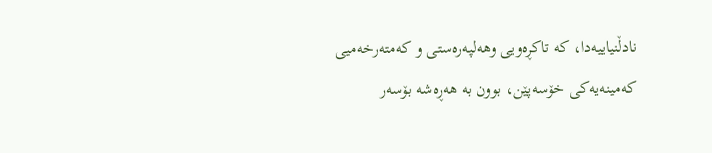نادڵنیاییه‌دا، که‌ تاکڕه‌ویى وهه‌لپه‌ره‌ستى و که‌مته‌رخه‌میى که‌مینه‌یه‌کى خۆسه‌پێن، بوون به‌ هه‌ڕه‌شه‌ بۆسه‌ر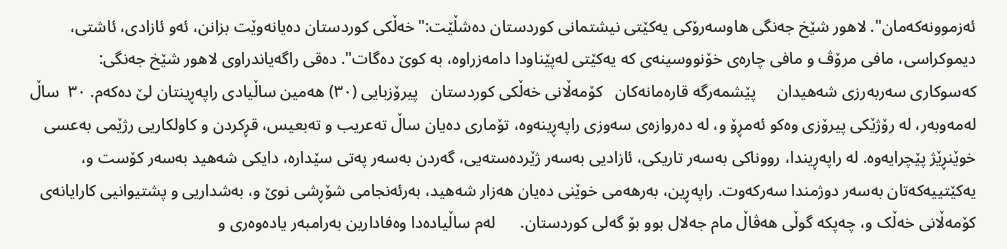ئه‌زموونه‌که‌مان". لاهور شێخ جه‌نگى هاوسه‌رۆکى یه‌کێتى نیشتمانى کوردستان ده‌شڵێت:"خه‌ڵکى کوردستان ده‌یانه‌وێت بزانن، ئه‌و ئازادی، ئاشتی، دیموکراسی، مافى مرۆڤ و مافى چاره‌ى خۆنووسینه‌ى که‌ یه‌کێتى له‌پێناودا دامه‌زراوه‌، به‌ کوێ ده‌گات". ده‌قى راگه‌یاندراوى لاهور شێخ جه‌نگى: که‌سوکارى سه‌ربه‌رزى شه‌هیدان     پێشمه‌رگه‌ قاره‌مانه‌کان   کۆمه‌ڵانى خه‌ڵکى کوردستان   پیرۆزبایى (٣٠) هه‌مین ساڵیادى راپه‌ڕینتان لێ ده‌که‌م. ٣٠  ساڵ له‌مه‌وبه‌ر، له‌ رۆژێکى پیرۆزى وه‌کو ئه‌مڕۆ و، له‌ ده‌روازه‌ى سه‌وزى راپه‌ڕینه‌وه‌، تۆمارى ده‌یان ساڵ ته‌عریب و ته‌بعیس، قڕکردن و کاولکاریى رژێمى به‌عسى خوێنڕێژ پێچرایه‌وه‌. له‌ راپه‌ڕیندا، رووناکى به‌سه‌ر تاریکی، ئازادیى به‌سه‌ر ژێرده‌سته‌یی، گه‌ردن به‌سه‌ر په‌تى سێداره‌، دایکى شه‌هید به‌سه‌ر کۆست و، یه‌کێتییه‌که‌تان به‌سه‌ر دوژمندا سه‌رکه‌وت. راپه‌ڕین، به‌رهه‌مى خوێنى ده‌یان هه‌زار شه‌هید، به‌رئه‌نجامى شۆڕشى نوێ و، به‌شداریى و پشتیوانیى کارایانه‌ى کۆمه‌ڵانى خه‌ڵک و، چه‌پکه‌ گوڵى هه‌ڤاڵ مام جه‌لال بوو بۆ گه‌لى کوردستان.      له‌م ساڵیاده‌دا وه‌فادارین به‌رامبه‌ر یاده‌وه‌رى و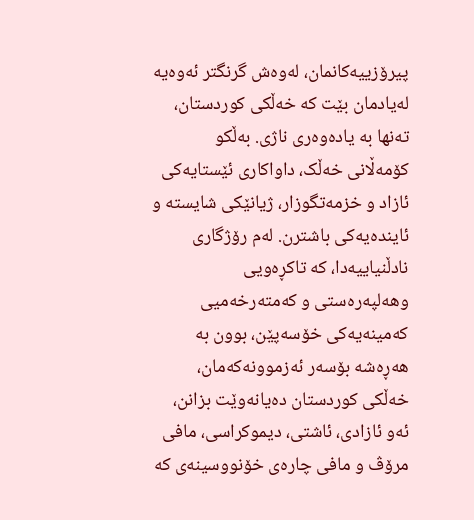پیرۆزییه‌کانمان، له‌وه‌ش گرنگتر ئه‌وه‌یه‌ له‌یادمان بێت که‌ خه‌ڵکى کوردستان، ته‌نها به‌ یاده‌وه‌رى ناژی. به‌ڵکو کۆمه‌ڵانى خه‌ڵک، داواکارى ئێستایه‌کى ئازاد و خزمه‌تگوزار، ژیانێکى شایسته‌ و ئاینده‌یه‌کى باشترن. له‌م رۆژگارى نادڵنیاییه‌دا، که‌ تاکڕه‌ویى وهه‌لپه‌ره‌ستى و که‌مته‌رخه‌میى که‌مینه‌یه‌کى خۆسه‌پێن، بوون به‌ هه‌ڕه‌شه‌ بۆسه‌ر ئه‌زموونه‌که‌مان، خه‌ڵکى کوردستان ده‌یانه‌وێت بزانن، ئه‌و ئازادی، ئاشتی، دیموکراسی، مافى مرۆڤ و مافى چاره‌ى خۆنووسینه‌ى که‌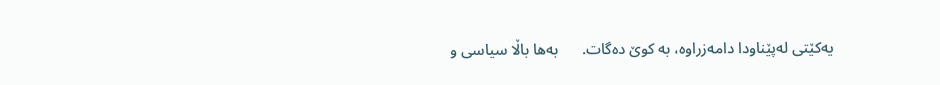یه‌کێتى له‌پێناودا دامه‌زراوه‌، به‌ کوێ ده‌گات.      به‌ها باڵا سیاسى و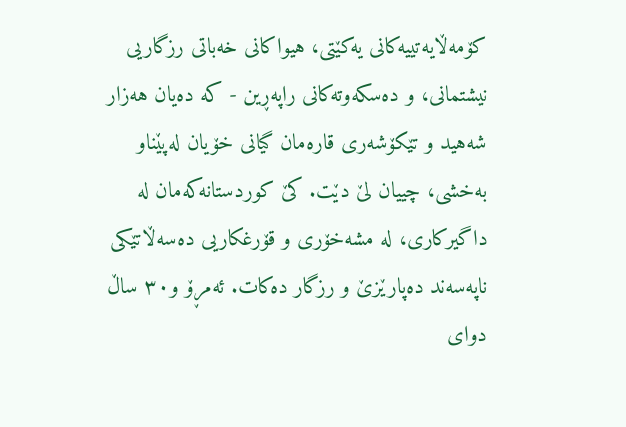کۆمه‌ڵایه‌تییه‌کانى یه‌کێتی، هیواکانى خه‌باتى رزگاریى نیشتمانی، و ده‌سکه‌وته‌کانى راپه‌ڕین - که‌ ده‌یان هه‌زار شه‌هید و تێکۆشه‌رى قاره‌مان گیانى خۆیان له‌پێناو به‌خشی، چییان لێ دێت. کێ کوردستانه‌که‌مان له‌ داگیرکاری، له‌ مشه‌خۆرى و قۆرغکاریى ده‌سه‌ڵاتێکى ناپه‌سه‌ند ده‌پارێزێ و رزگار ده‌کات. ئه‌مڕۆ و٣٠ ساڵ دواى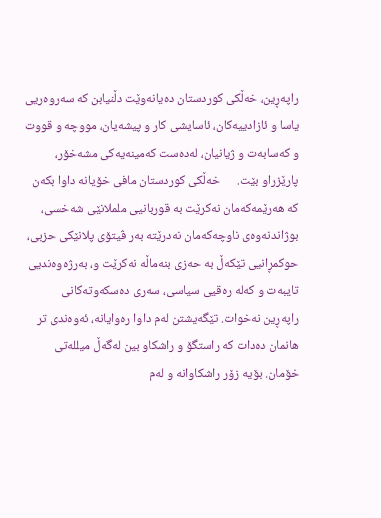راپه‌ڕین، خه‌ڵکى کوردستان ده‌یانه‌وێت دڵنیابن که‌ سه‌روه‌ریى یاسا و ئازادییه‌کان، ئاسایشى کار و پیشه‌یان‌، مووچه‌ و قووت و که‌سابه‌ت و ژیانیان، له‌ده‌ست که‌مینه‌یه‌کى مشه‌خۆر، پارێزراو بێت.      خه‌ڵکى کوردستان مافى خۆیانه‌ داوا بکه‌ن که‌ هه‌رێمه‌که‌مان نه‌کرێت به‌ قوربانیى ململانێى شه‌خسی، بوژاندنه‌وه‌ى ناوچه‌که‌مان‌ نه‌درێته‌ به‌ر ڤیتۆى پلانێکى حزبی، حوکمڕانیى تێکه‌ڵ به‌ حه‌زى بنه‌ماڵه‌ نه‌کرێت و، به‌رژه‌وه‌ندیى تایبه‌ت و که‌له‌ ره‌قیى سیاسی، سه‌رى ده‌سکه‌وته‌کانى راپه‌ڕین نه‌خوات. تێگه‌یشتن له‌م داوا ره‌وایانه‌، ئه‌وه‌ندى تر هانمان ده‌دات که‌ راستگۆ و راشکاو بین له‌گه‌ڵ میلله‌تى خۆمان. بۆیه‌ زۆر راشکاوانه‌ و‌ له‌م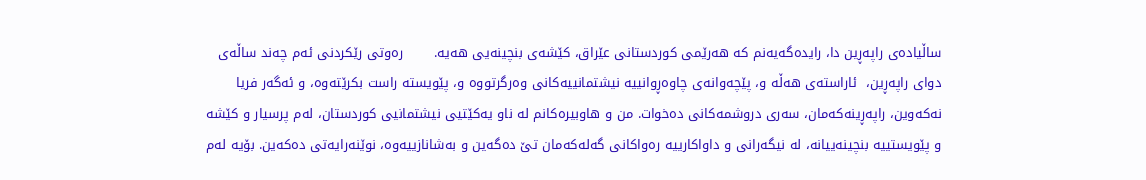ساڵیاده‌ى راپه‌ڕین دا، رایده‌گه‌یه‌نم که‌ هه‌رێمى کوردستانى عێراق، کێشه‌ى بنچینه‌یى هه‌یه.       ره‌وتى رێکردنى ئه‌م چه‌ند ساڵه‌ى دواى راپه‌ڕین،  ئاراسته‌ى هه‌ڵه‌ و، پێچه‌وانه‌ى چاوه‌ڕوانییه‌ نیشتمانییه‌کانى وه‌رگرتووه‌ و، پێویسته‌ راست بکرێته‌وه‌، و ئه‌گه‌ر فریا نه‌که‌وین، راپه‌ڕینه‌که‌مان، سه‌رى دروشمه‌کانى ده‌خوات. من و هاوبیره‌کانم له‌ ناو یه‌کێتیى نیشتمانیى کوردستان، له‌م‌ پرسیار و کێشه‌ و پێویستییه‌ بنچینه‌ییانه‌، له‌ نیگه‌رانى و داواکارییه‌ ره‌واکانى گه‌له‌که‌مان تێ ده‌گه‌ین و به‌شانازییه‌وه‌، نوێنه‌رایه‌تى ده‌که‌ین. بۆیه‌ له‌م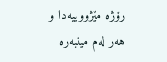رۆژه‌ مێژووییه‌دا و هه‌ر له‌م مینبه‌ره‌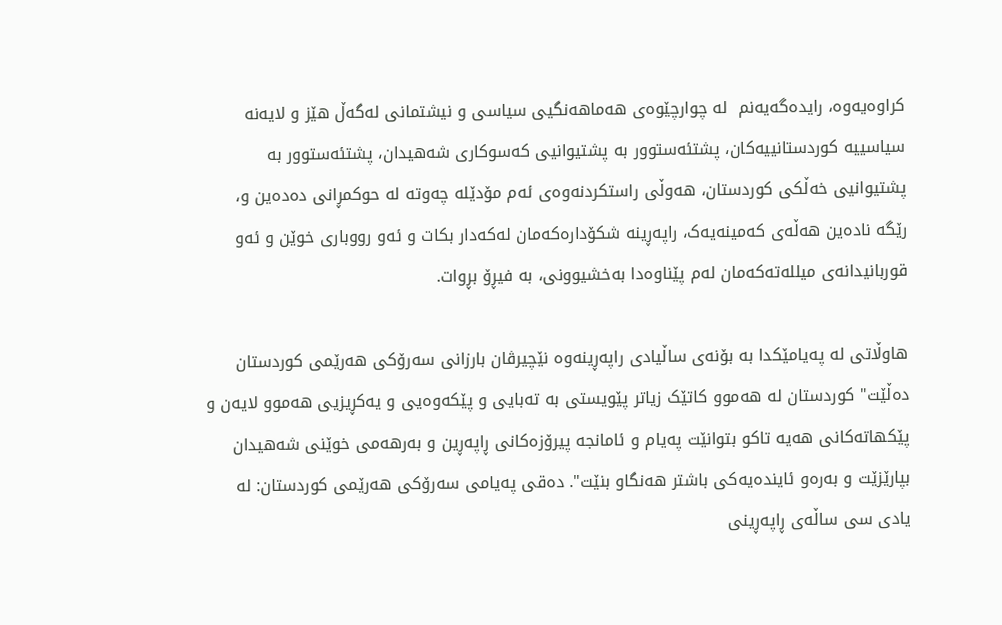کراوه‌یه‌وه‌، رایده‌گه‌یه‌نم ‌ له‌ چوارچێوه‌ى هه‌ماهه‌نگیى سیاسى و نیشتمانى له‌گه‌ڵ هێز و لایه‌نه‌ سیاسییه‌ کوردستانییه‌کان، پشتئه‌ستوور به‌ پشتیوانیى که‌سوکارى شه‌هیدان، پشتئه‌ستوور به‌ پشتیوانیى خه‌ڵکى کوردستان‌، هه‌وڵى راستکردنه‌وه‌ى ئه‌م مۆدێله‌ چه‌وته‌ له‌ حوکمڕانى ده‌ده‌ین و، رێگه‌ ناده‌ین هه‌ڵه‌ى که‌مینه‌یه‌ک، راپه‌ڕینه‌ شکۆداره‌که‌مان له‌که‌دار بکات و ئه‌و رووبارى خوێن و ئه‌و قوربانیدانه‌ى میلله‌ته‌که‌مان له‌م پێناوه‌دا به‌خشیوونی، به‌ فیڕۆ بڕوات.

هاوڵاتى له‌ په‌یامێکدا به‌ بۆنه‌ى ساڵیادى راپه‌ڕینه‌وه‌ نێچیرڤان بارزانى سه‌رۆکى هه‌رێمى کوردستان ده‌ڵێت" کوردستان له‌ هه‌موو کاتێک زیاتر پێویستى به‌ ته‌بایى و پێکه‌وه‌یى و یه‌کڕیزیى هه‌موو لایه‌ن و پێکهاته‌کانى هه‌یه‌ تاکو بتوانێت په‌یام و ئامانجه‌ پیرۆزه‌کانى ڕاپه‌ڕین و به‌رهه‌مى خوێنى شه‌هیدان بپارێزێت و به‌ره‌و ئاینده‌یه‌کى باشتر هه‌نگاو بنێت". ده‌قى په‌یامى سه‌رۆکى هه‌رێمى کوردستان: له‌ یادى سى ساڵه‌ى ڕاپه‌ڕینى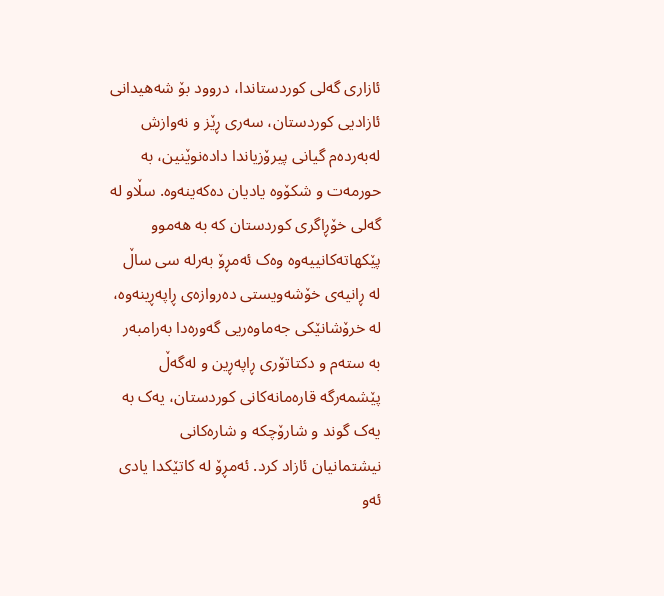ئازارى گه‌لى کوردستاندا، دروود بۆ شه‌هیدانى ئازادیى کوردستان، سه‌رى ڕێز و نه‌وازش له‌به‌رده‌م گیانى پیرۆزیاندا داده‌نوێنین، به‌ حورمه‌ت و شکۆوه‌ یادیان ده‌که‌ینه‌وه‌. سڵاو له‌ گه‌لى خۆڕاگرى کوردستان که‌ به‌ هه‌موو پێکهاته‌کانییه‌وه‌ وه‌ک ئه‌مڕۆ به‌رله‌ سى ساڵ له‌ ڕانیه‌ى خۆشه‌ویستى ده‌روازه‌ى ڕاپه‌ڕینه‌وه‌، له‌ خرۆشانێکى جه‌ماوه‌ریى گه‌وره‌دا به‌رامبه‌ر به‌ سته‌م و دکتاتۆرى ڕاپه‌ڕین و له‌گه‌ڵ پێشمه‌ر‌گه‌ قاره‌مانه‌کانى کوردستان، یه‌ک به‌ یه‌ک گوند و شارۆچکه‌ و شاره‌کانى نیشتمانیان ئازاد کرد. ئه‌مڕۆ له‌ کاتێکدا یادى ئه‌و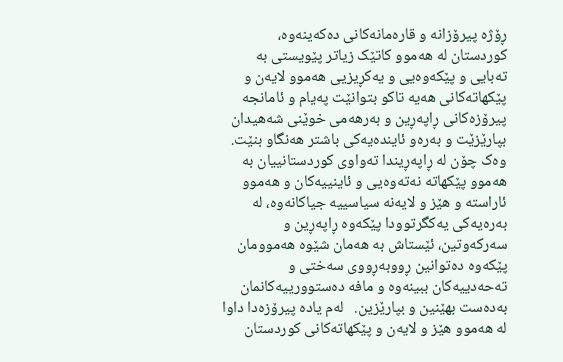ڕۆژه‌ پیرۆزانه‌ و قاره‌مانه‌کانى ده‌که‌ینه‌وه‌، کوردستان له‌ هه‌موو کاتێک زیاتر پێویستى به‌ ته‌بایى و پێکه‌وه‌یى و یه‌کڕیزیى هه‌موو لایه‌ن و پێکهاته‌کانى هه‌یه‌ تاکو بتوانێت په‌یام و ئامانجه‌ پیرۆزه‌کانى ڕاپه‌ڕین و به‌رهه‌مى خوێنى شه‌هیدان بپارێزێت و به‌ره‌و ئاینده‌یه‌کى باشتر هه‌نگاو بنێت.   وه‌ک چۆن له‌ ڕاپه‌ڕیندا ته‌واوى کوردستانییان به‌ هه‌موو پێکهاته‌ نه‌ته‌وه‌یى و ئاینییه‌کان و هه‌موو ئاراسته‌ و هێز و لایه‌نه‌ سیاسییه‌ جیاکانه‌وه‌، له‌ به‌ره‌یه‌کى یه‌کگرتوودا پێکه‌وه‌ ڕاپه‌ڕین و سه‌رکه‌وتین، ئێستاش به‌ هه‌مان شێوه‌ هه‌موومان پێکه‌وه‌ ده‌توانین ڕووبه‌ڕووى سه‌ختى و ته‌حه‌دییه‌کان ببینه‌وه‌ و مافه‌ ده‌ستوورییه‌کانمان به‌ده‌ست بهێنین و بپارێزین.   له‌م یاده‌ پیرۆزه‌دا داوا له‌ هه‌موو هێز و لایه‌ن و پێکهاته‌کانى کوردستان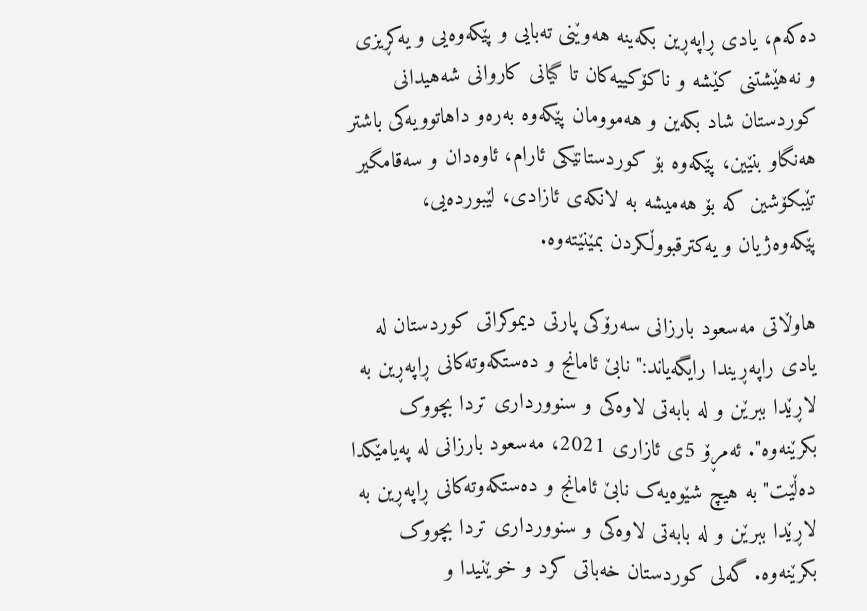ده‌که‌م، یادى ڕاپه‌ڕین بکه‌ینه‌ هه‌وێنى ته‌بایى و پێکه‌وه‌یى و یه‌کڕیزى و نه‌هێشتنى کێشه‌ و ناکۆکییه‌کان تا گیانى کاروانى شه‌هیدانى کوردستان شاد بکه‌ین و هه‌موومان پێکه‌وه‌ به‌ره‌و داهاتوویه‌کى باشتر هه‌نگاو بنێین، پێکه‌وه‌ بۆ کوردستانێکى ئارام، ئاوه‌دان و سه‌قامگیر تێبکۆشین که‌ بۆ هه‌میشه‌ به‌ لانکه‌ى ئازادی، لێبورده‌یی، پێکه‌وه‌ژیان و یه‌کترقبووڵکردن بمێنێته‌وه‌.

هاوڵاتى مه‌سعود بارزانى سه‌رۆکى پارتى دیموکراتى کوردستان له‌ یادى راپه‌ڕیندا رایگه‌یاند:" نابێ ئامانج و ده‌ستکه‌وته‌کانى ڕاپه‌ڕین به‌ لاڕێدا ببرێن و له‌ بابه‌تى لاوه‌کى و سنووردارى تردا بچووک بکرێنه‌وه‌". ئه‌مڕۆ 5ى ئازارى 2021، مه‌سعود بارزانى له‌ په‌یامێکدا ده‌ڵێت" به‌ هیچ شێوه‌یه‌ک نابێ ئامانج و ده‌ستکه‌وته‌کانى ڕاپه‌ڕین به‌ لاڕێدا ببرێن و له‌ بابه‌تى لاوه‌کى و سنووردارى تردا بچووک بکرێنه‌وه‌. گه‌لى کوردستان خه‌باتى کرد و خوێنیدا و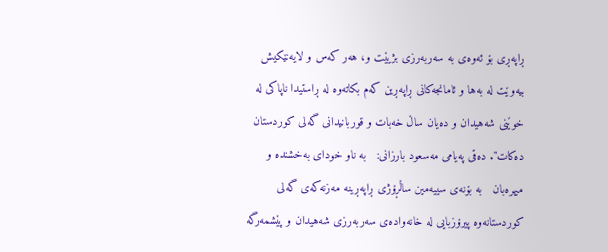ڕاپه‌ڕى بۆ ئه‌وه‌ى به‌ سه‌ربه‌رزى بژیێت و، هه‌ر که‌س و لایه‌نێکیش بیه‌وێت له‌ به‌ها و ئامانجه‌کانى ڕاپه‌ڕین که‌م بکاته‌وه‌ له‌ ڕاستیدا ناپاکى له‌ خوێنى شه‌هیدان و ده‌یان ساڵ خه‌بات و قوربانیدانى گه‌لى کوردستان ده‌کات". ده‌قى په‌یامى مه‌سعود بارزانی:   به‌ ناو خوداى به‌خشنده‌ و میهره‌بان   به‌ بۆنه‌ى سییه‌مین ساڵڕۆژى ڕاپه‌ڕینه‌ مه‌زنه‌که‌ى گه‌لى کوردستانه‌وه‌ پیرۆزبایى له‌ خانه‌واده‌ى سه‌ربه‌رزى شه‌هیدان و پێشمه‌رگه‌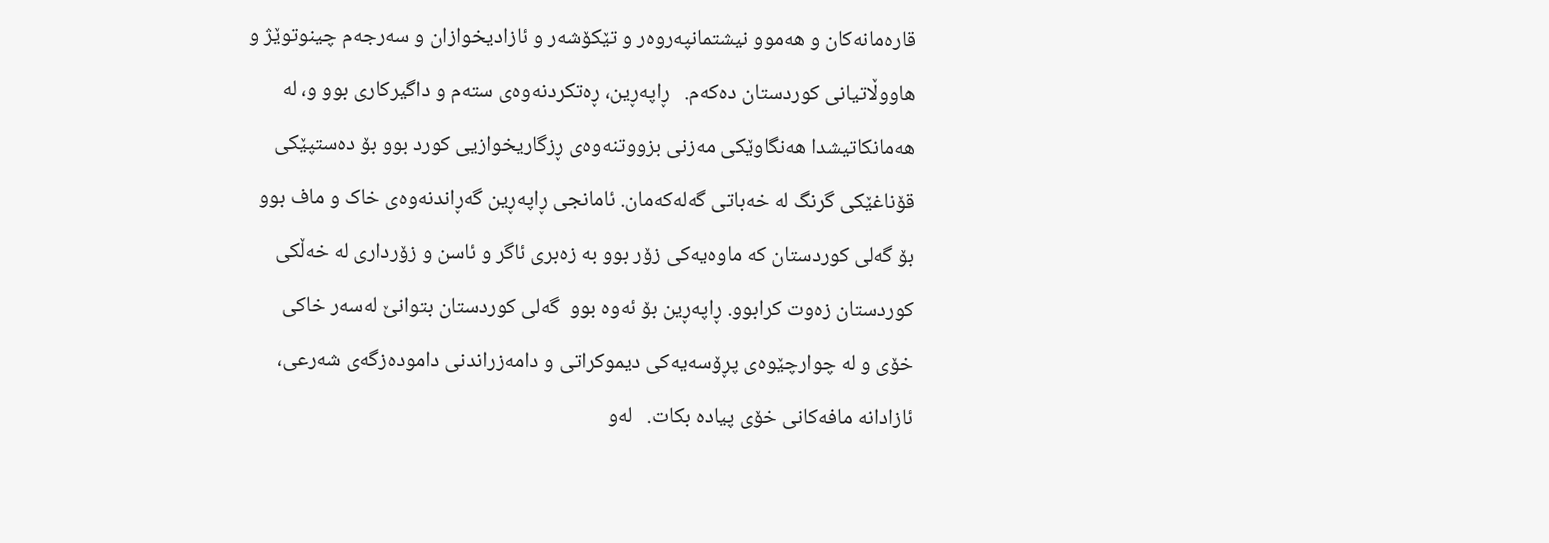قاره‌مانه‌کان و هه‌موو نیشتمانپه‌روه‌ر و تێکۆشه‌ر و ئازادیخوازان و سه‌رجه‌م چینوتوێژ و هاووڵاتیانى کوردستان ده‌که‌م.   ڕاپه‌ڕین، ڕه‌تکردنه‌وه‌ى سته‌م و داگیرکارى بوو و، له‌ هه‌مانکاتیشدا هه‌نگاوێکى مه‌زنى بزووتنه‌وه‌ى ڕزگاریخوازیى کورد بوو بۆ ده‌ستپێکى قۆناغێکى گرنگ له‌ خه‌باتى گه‌له‌که‌مان. ئامانجى ڕاپه‌ڕین گه‌ڕاندنه‌وه‌ى خاک و ماف بوو بۆ گه‌لى کوردستان که‌ ماوه‌یه‌کى زۆر بوو به‌ زه‌برى ئاگر و ئاسن و زۆردارى له‌ خه‌ڵکى کوردستان زه‌وت کرابوو. ڕاپه‌ڕین بۆ ئه‌وه‌ بوو  گه‌لى کوردستان بتوانێ له‌سه‌ر خاکى خۆى و له‌ چوارچێوه‌ى پڕۆسه‌یه‌کى دیموکراتى و دامه‌زراندنى داموده‌زگه‌ى شه‌رعی، ئازادانه‌ مافه‌کانى خۆى پیاده‌ بکات.   له‌و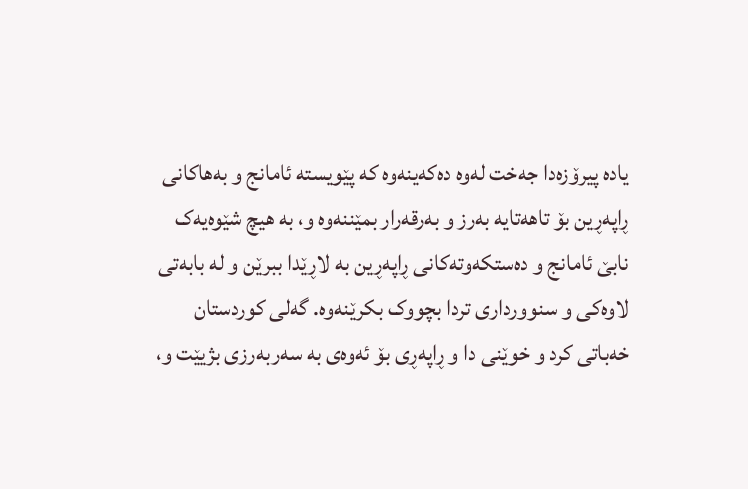یاده‌ پیرۆزه‌دا جه‌خت له‌وه‌ ده‌که‌ینه‌وه‌ که‌ پێویسته‌ ئامانج و به‌هاکانى ڕاپه‌ڕین بۆ تاهه‌تایه‌ به‌رز و به‌رقه‌رار بمێننه‌وه‌ و، به‌ هیچ شێوه‌یه‌ک نابێ ئامانج و ده‌ستکه‌وته‌کانى ڕاپه‌ڕین به‌ لاڕێدا ببرێن و له‌ بابه‌تى لاوه‌کى و سنووردارى تردا بچووک بکرێنه‌وه‌. گه‌لى کوردستان خه‌باتى کرد و خوێنى دا و ڕاپه‌ڕى بۆ ئه‌وه‌ى به‌ سه‌ربه‌رزى بژیێت و،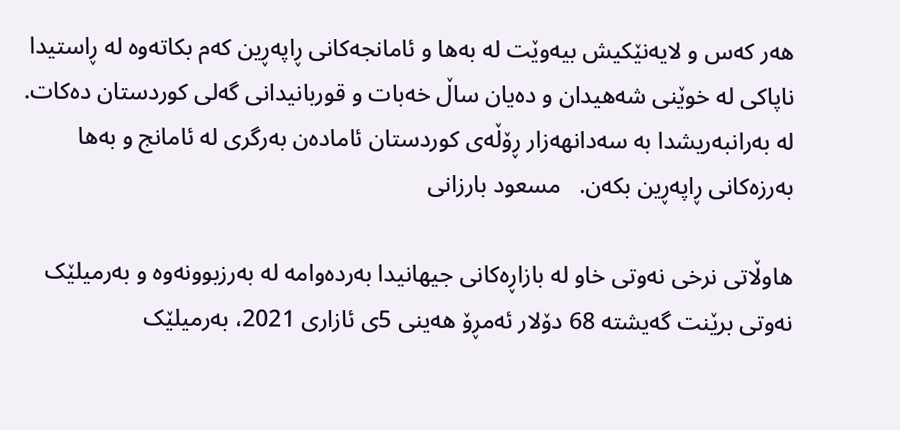هه‌ر که‌س و لایه‌نێکیش بیه‌وێت له‌ به‌ها و ئامانجه‌کانى ڕاپه‌ڕین که‌م بکاته‌وه‌ له‌ ڕاستیدا ناپاکى له‌ خوێنى شه‌هیدان و ده‌یان ساڵ خه‌بات و قوربانیدانى گه‌لى کوردستان ده‌کات. له‌ به‌رانبه‌ریشدا به‌ سه‌دانهه‌زار ڕۆڵه‌ى کوردستان ئاماده‌ن به‌رگرى له‌ ئامانج و به‌ها به‌رزه‌کانى ڕاپه‌ڕین بکه‌ن.   مسعود بارزانی

هاوڵاتى ‌نرخى نه‌وتى خاو له‌ بازاڕه‌کانى جیهانیدا به‌رده‌وامه‌ له‌ به‌رزبوونه‌وه‌ و به‌رمیلێک نه‌وتى برێنت گه‌یشته‌ 68 دۆلار ئه‌مڕۆ هه‌ینى 5ى ئازارى 2021، به‌رمیلێک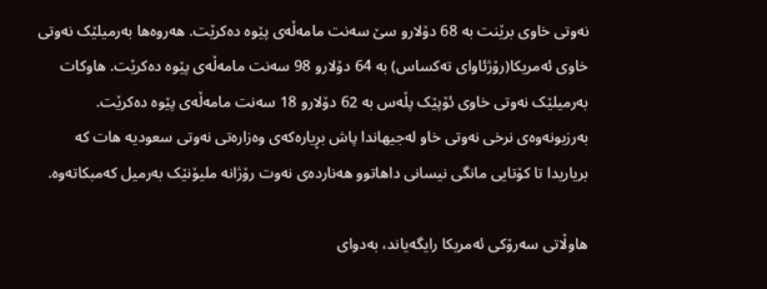نه‌وتى خاوى برێنت به‌ 68 دۆلارو سێ سه‌نت مامه‌ڵه‌ى پێوه‌ ده‌کرێت. هه‌روه‌ها به‌رمیلێک نه‌وتى خاوى ئه‌مریکا(رۆژئاواى ته‌کساس) به‌ 64 دۆلارو 98 سه‌نت مامه‌ڵه‌ى پێوه‌ ده‌کرێت. هاوکات به‌رمیلێک نه‌وتى خاوى ئۆپێک پڵه‌س به‌ 62 دۆلارو 18 سه‌نت مامه‌ڵه‌ى پێوه‌ ده‌کرێت. به‌رزبونه‌وه‌ى نرخى نه‌وتى خاو له‌جیهاندا پاش بڕیاره‌که‌ى وه‌زاره‌تى نه‌وتى سعودیه‌ هات که‌ بریاریدا تا کۆتایى مانگى نیسانى داهاتوو هه‌نارده‌ى نه‌وت رۆژانه‌ ملیۆنێک به‌رمیل که‌مبکاته‌وه‌.

هاوڵاتی سەرۆکی ئەمریکا رایگەیاند، بەدوای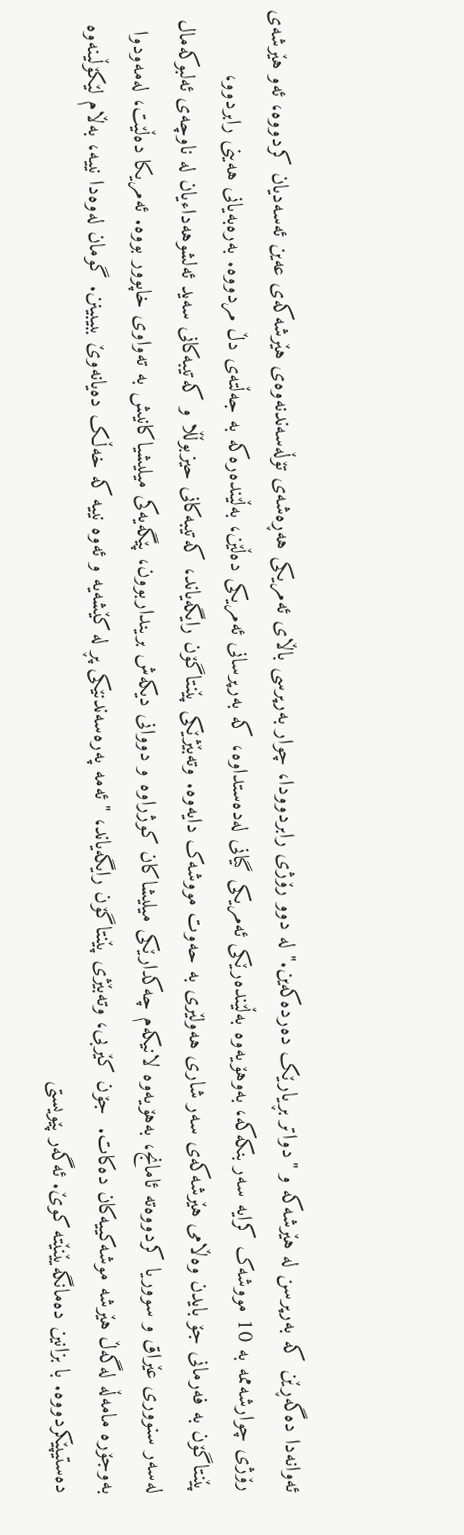ئەوانەدا دەگەڕێن کە بەرپرسن لە هێرشەکە و "دواتر بڕیارێک دەردەکەین." لە دوو رۆژی رابردوودا، چوار بەرپرسی باڵای ئەمریکی هەڕەشەی تۆڵەسەندنەوەی هێرشەکەی عەین ئەسەدیان کردووە، ئەو هێرشەی رۆژی چوارشەممە بە 10 مووشەک کرایە سەر بنکەکە، بەوهۆیەوە بەڵێندەرێکی ئەمریکی گیانی لەدەستداوە، کە بەرپرسانی ئەمریکی دەڵێن، بەڵێندەرەکە بە جەڵتەی دڵ مردووە. بەرەبەیانی هەینی رابردوو، پێنتاگۆن بە فەرمانی جۆ بایدن وەڵامی هێرشەکەی سەر شاری هەولێری بە حەوت مووشەک دایەوە. وتەبێژێکی پێنتاگۆن رایگەیاند، کەتیبەکانی حیزبوڵڵا و کەتیبەکانی سەید ئەلشوهەداءیان لە ناوچەی ئەلبوکەمال لەسەر سنووری عێراق و سووریا کردووەتە ئامانج، بەهۆیەوە لانیکەم چەکدارێکی میلیشاکان کوژراوە و دووانی دیکەش برینداربوون، پێگەیەکی میلیشیاکانیش بە تەواوی خاپوور بووە. ئەمریکا دەڵێت، لەمەودوا بەوجۆرە مامەڵە لەگەڵ هێرشە موشەکییەکان دەکات.  جۆن کێربی، وتەبێژی پێنتاگۆن رایگەیاند، "ئەمە پەرەسەندنێکی پڕ لە کێشەیە و ئەوە نییە کە خەڵک دەیانەوێ ببیبینن. گومان لەوەدا نییە، بەڵام لێکۆڵینەوە دەستیپێکردووە. با بزانین دەمانگەیێنێتە کوێ. ئەگەر پێویستی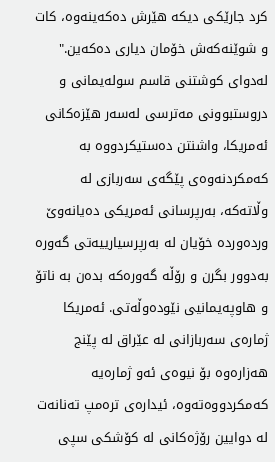کرد جارێکی دیکە هێرش دەکەینەوە، کات و شوێنەکەش خۆمان دیاری دەکەین." لەدوای کوشتنی قاسم سولەیمانی و دروستبوونی مەترسی لەسەر هێزەکانی ئەمریکا، واشنتن دەستیکردووە بە کەمکردنەوەی پێگەی سەربازی لە وڵاتەکە، بەرپرسانی ئەمریکی دەیانەوێ وردەوردە خۆیان لە بەرپرسیارییەتی گەورە بەدوور بگرن و رۆڵە گەورەکە بدەن بە ناتۆ و هاوپەیمانیی نێودەوڵەتی. ئەمریکا ژمارەی سەربازانی لە عێراق لە پێنج هەزارەوە بۆ نیوەی ئەو ژمارەیە کەمکردووەتەوە، ئیدارەی ترەمپ تەنانەت لە دوایین رۆژەکانی لە کۆشکی سپی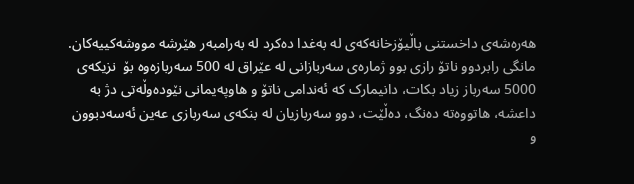هەرەشەی داخستنی باڵیۆزخانەکەی لە بەغدا دەکرد لە بەرامبەر هێرشە مووشەکییەکان. مانگی رابردوو ناتۆ رازی بوو ژمارەی سەربازانی لە عێراق لە 500 سەربازەوە بۆ  نزیکەی 5000 سەرباز زیاد بکات، دانیمارک کە ئەندامی ناتۆ و هاوپەیمانی نێودەوڵەتی دژ بە داعشە، هاتووەتە دەنگ، دەڵێت، دوو سەربازیان لە بنکەی سەربازی عەین ئەسەدبوون و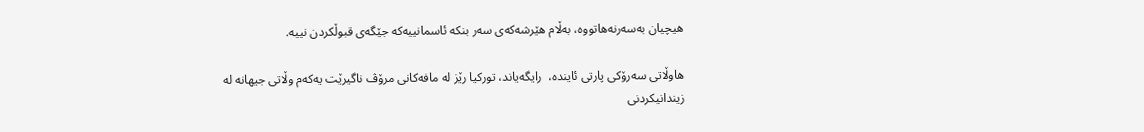هیچیان بەسەرنەهاتووە، بەڵام هێرشەکەی سەر بنکە ئاسمانییەکە جێگەی قبوڵکردن نییە.

هاوڵاتی سەرۆکی پارتی ئایندە،  رایگەیاند، تورکیا رێز لە مافەکانی مرۆڤ ناگیرێت یەکەم وڵاتی جیهانە لە زیندانیکردنی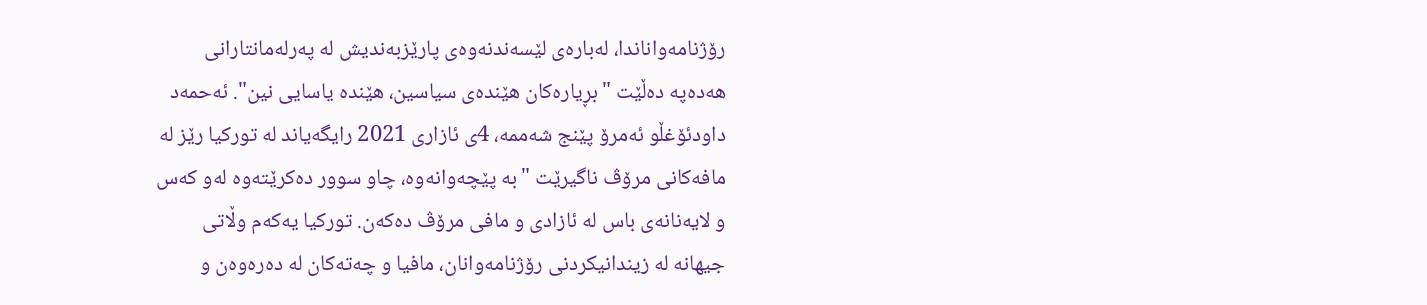رۆژنامەواناندا، لەبارەی لێسەندنەوەی پارێزبەندیش لە پەرلەمانتارانی هەدەپە دەڵێت "بڕیارەکان هێندەی سیاسین، هێندە یاسایی نین". ئەحمەد داودئۆغڵو ئه‌مرۆ پێنج شه‌ممه‌، 4ى ئازارى 2021 رایگه‌یاند لە تورکیا رێز لە مافەکانی مرۆڤ ناگیرێت "بە پێچەوانەوە، چاو سوور دەکرێتەوە لەو کەس و لایەنانەی باس لە ئازادی و مافی مرۆڤ دەکەن. تورکیا یەکەم وڵاتی جیهانە لە زیندانیکردنی رۆژنامەوانان، مافیا و چەتەکان لە دەرەوەن و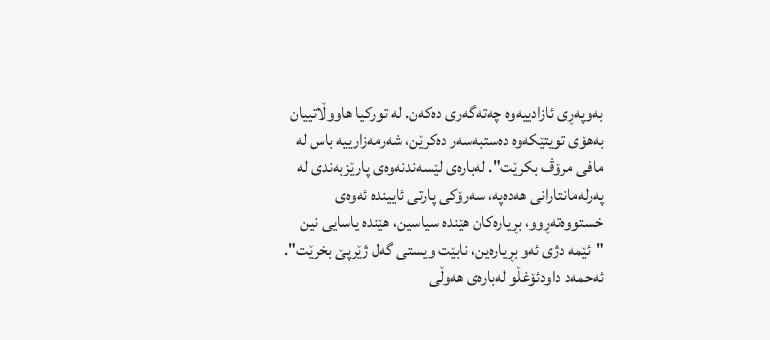بەوپەڕی ئازادییەوە چەتەگەری دەکەن. لە تورکیا هاووڵاتییان بەهۆی تویتێکەوە دەستبەسەر دەکرێن، شەرمەزارییە باس لە مافی مرۆڤ بکرێت". لەبارەی لێسەندنەوەی پارێزبەندی لە پەرلەمانتارانی هەدەپە، سەرۆکی پارتی ئاییندە ئەوەی خستووەتەڕوو، بڕیارەکان هێندە سیاسین، هێندە یاسایی نین "ئێمە دژی ئەو بڕیارەین، نابێت ویستی گەل ژێرپێ بخرێت". ئەحمەد داودئۆغڵو لەبارەی هەوڵی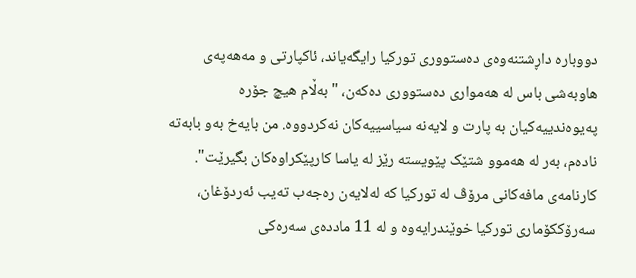دووبارە داڕشتنەوەی دەستووری تورکیا رایگەیاند، ئاکپارتی و مەهەپەی هاوبەشی باس لە هەمواری دەستووری دەکەن، "بەڵام هیچ جۆرە پەیوەندییەکیان بە پارت و لایەنە سیاسییەکان نەکردووە. من بایەخ بەو بابەتە نادەم، بەر لە هەموو شتێک پێویستە رێز لە یاسا کارپێکراوەکان بگیرێت". کارنامەی مافەکانی مرۆڤ لە تورکیا کە لەلایەن رەجەب تەیب ئەردۆغان، سەرۆککۆماری تورکیا خوێندرایەوە و لە 11 ماددەی سەرەکی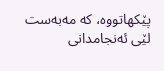پێکهاتووە، کە مەبەست لێی ئەنجامدانی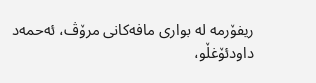ریفۆرمە لە بواری مافەکانی مرۆڤ، ئەحمەد داودئۆغڵو،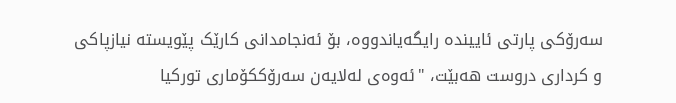سەرۆکی پارتی ئاییندە رایگەیاندووە، بۆ ئەنجامدانی کارێک پێویستە نیازپاکی و کرداری دروست هەبێت، "ئەوەی لەلایەن سەرۆککۆماری تورکیا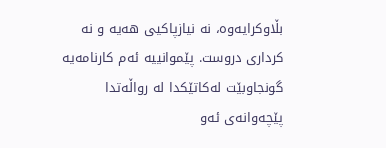بڵاوکرایەوە، نە نیازپاکیی هەیە و نە کرداری دروست. پێموانییە ئەم کارنامەیە گونجاوبێت لەکاتێکدا لە رواڵەتدا پێچەوانەی ئەو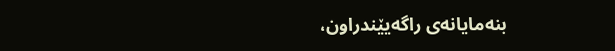بنەمایانەی راگەیێندراون،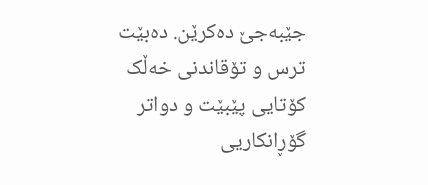جێبەجێ دەکرێن. دەبێت ترس و تۆقاندنی خەڵک کۆتایی پێبێت و دواتر گۆڕانکاریی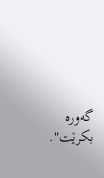گەورە بکرێت".